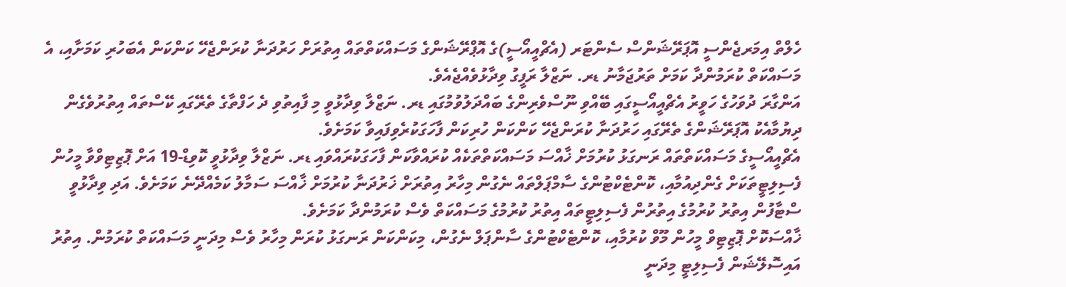ހެލްތް އިމަރޖެންސީ އޮޕަރޭޝަންސް ސެންޓަރ (އެޗްއީއޯސީ)ގެ އޮޕްރޭޝަންގެ މަސައްކަތްތައް އިތުރަށް ހަރުދަނާ ކުރަންޖެހޭ ކަންކަން އެބަހުރި ކަމަށާއި، އެ މަސައްކަތް ކުރަމުންދާ ކަމަށް ތަރުޖަމާނު ޑރ. ނަޒްލާ ރަފީގު ވިދާޅުވެއްޖެއެވެ.
އަންގާރަ ދުވަހުގެ ހަވީރު އެޗްއީއޯސީގައި ބޭއްވި ނޫސްވެރިންގެ ބައްދަލުވުމުގައި ޑރ. ނަޒްލާ ވިދާޅުވީ މި ފާއިތުވި ދެ ހަފްތާގެ ތެރޭގައި ކޭސްތައް އިތުރުވެގެން ދިޔުމާއެކު އޮޕަރޭޝަންގެ ތެރޭގައި ހަރުދަނާ ކުރަންޖެހޭ ކަންކަން ހުރިކަން ފާހަގަކުރެވިފައިވާ ކަމަށެވެ.
އެޗްއީއޯސީގެ މަސައްކަތްތައް ރަނގަޅު ކުރުމަށް ޚާއްސަ މަސައްކަތްތަކެއް ކުރައްވާކަން ފާހަގަކުރައްވައި ޑރ. ނަޒްލާ ވިދާޅުވީ ކޮވިޑް-19 އަށް ޕޮޒިޓިވްވާ މީހުން ފެސިލިޓީތަކަށް ގެންދިއުމާއި، ކޮންޓެކްޓުންގެ ސާމްޕަލްތައް ނެގުން މިހާރު އިތުރަށް ޚަރުދަނާ ކުރުމަށް ޚާއްސަ ސަމާލު ކަމެއްދޭނެ ކަމަށެވެ. އަދި ވިދާޅުވީ ސްޓާފުން އިތުރު ކުރުމުގެ އިތުރުން ފެސިލިޓީތައް އިތުރު ކުރުމުގެ މަސައްކަތް ވެސް ކުރަމުންދާ ކަމަށެވެ.
ޚާއްސަކޮށް ޕޮޒިޓިވް މީހުން މޫވް ކުރުމާއި، ކޮންޓެކްޓުންގެ ސާންޕަލް ނެގުން، މިކަންކަން ރަނގަޅު ކުރަން މިހާރު ވެސް މިދަނީ މަސައްކަތް ކުރަމުން. އިތުރު އައިސޮލޭޝަން ފެސިލިޓީ މިދަނީ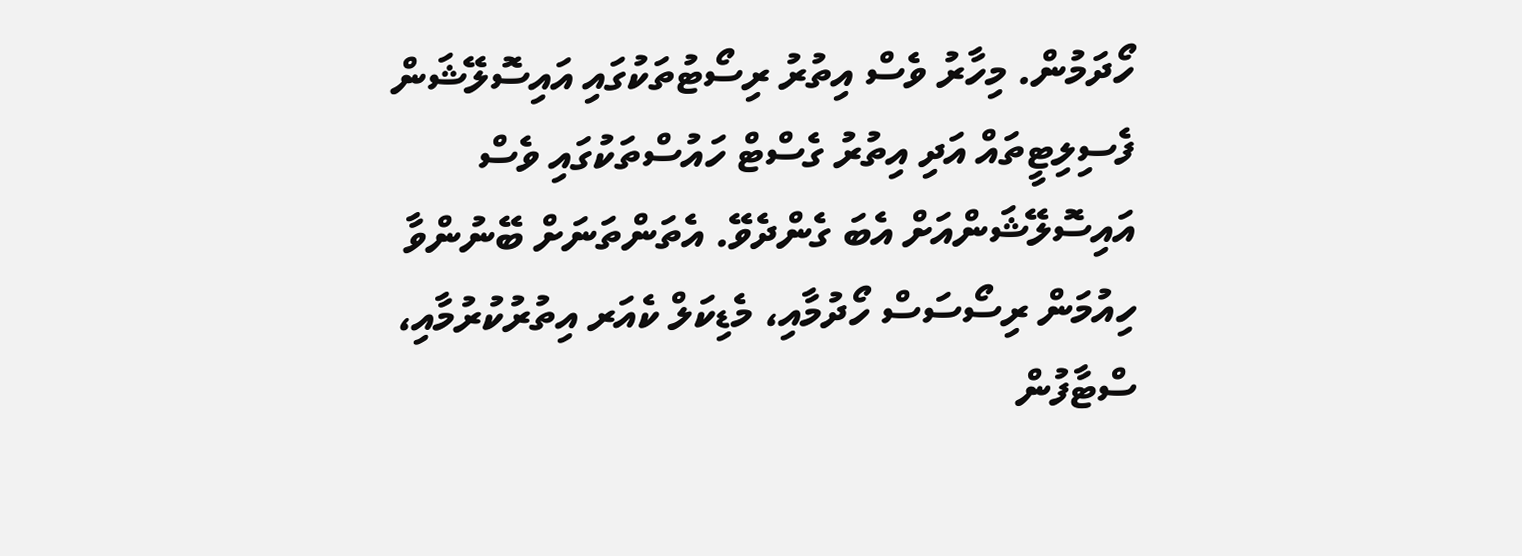ހޯދަމުން. މިހާރު ވެސް އިތުރު ރިސޯޓުތަކުގައި އައިސޮލޭޝަން ފެސިލިޓީތައް އަދި އިތުރު ގެސްޓް ހައުސްތަކުގައި ވެސް އައިސޮލޭޝަންއަށް އެބަ ގެންދެވޭ. އެތަންތަނަށް ބޭނުންވާ ހިއުމަން ރިސޯސަސް ހޯދުމާއި، މެޑިކަލް ކެއަރ އިތުރުކުރުމާއި، ސްޓާފުން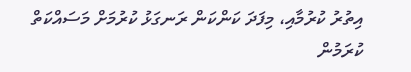އިތުރު ކުރުމާއި، މިފަދަ ކަންކަން ރަނގަޅު ކުރުމަށް މަސައްކަތް ކުރަމުން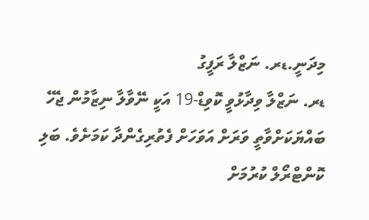މިދަނީ.ޑރ. ނަޒްލާ ރަފީގު
ޑރ. ނަޒްލާ ވިދާޅުވީ ކޮވިޑް-19 އަކީ ނޭވާލާ ނިޒާމުން ޖެހޭ ބައްޔަކަށްވާތީ ވަރަށް އަވަހަށް ފެތުރިގެންދާ ކަމަށެވެ. ބަލި ކޮންޓްރޯލް ކުރުމަށް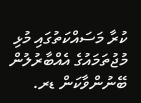ކުރާ މަސައްކަތުގައި މުޅި މުޖުތަމައުގެ އެއްބާރުލުން ބޭނުންވާކަން ޑރ.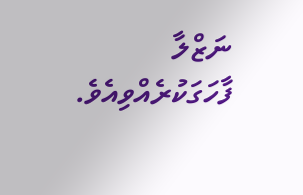ނަޒްލާ ފާހަގަކުރެއްވިއެވެ.